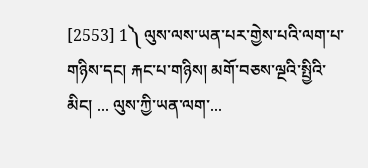[2553] 1༽ ལུས་ལས་ཡན་པར་གྱེས་པའི་ལག་པ་གཉིས་དང། རྐང་པ་གཉིས། མགོ་བཅས་ལྔའི་སྤྱིའི་མིང། ... ལུས་ཀྱི་ཡན་ལག་...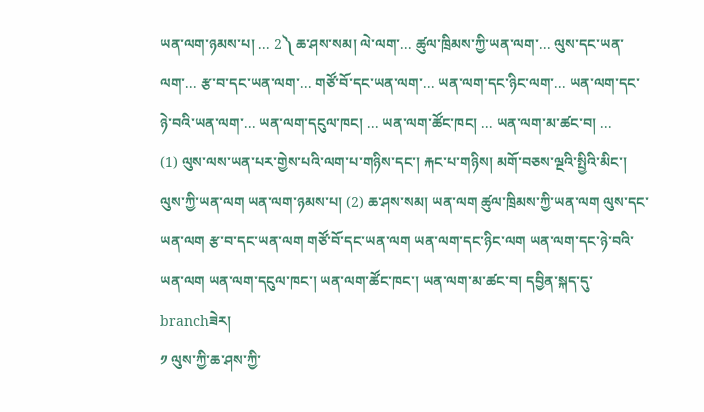ཡན་ལག་ཉམས་པ། ... 2༽ ཆ་ཤས་སམ། ལེ་ལག་... ཚུལ་ཁྲིམས་ཀྱི་ཡན་ལག་... ལུས་དང་ཡན་ལག་... རྩ་བ་དང་ཡན་ལག་... གཙོ་བོ་དང་ཡན་ལག་... ཡན་ལག་དང་ཉིང་ལག་... ཡན་ལག་དང་ཉེ་བའི་ཡན་ལག་... ཡན་ལག་དངུལ་ཁང། ... ཡན་ལག་ཚོང་ཁང། ... ཡན་ལག་མ་ཚང་བ། ...
(1) ལུས་ལས་ཡན་པར་གྱེས་པའི་ལག་པ་གཉིས་དང་། རྐང་པ་གཉིས། མགོ་བཅས་ལྔའི་སྤྱིའི་མིང་། ལུས་ཀྱི་ཡན་ལག ཡན་ལག་ཉམས་པ། (2) ཆ་ཤས་སམ། ཡན་ལག ཚུལ་ཁྲིམས་ཀྱི་ཡན་ལག ལུས་དང་ཡན་ལག རྩ་བ་དང་ཡན་ལག གཙོ་བོ་དང་ཡན་ལག ཡན་ལག་དང་ཉིང་ལག ཡན་ལག་དང་ཉེ་བའི་ཡན་ལག ཡན་ལག་དངུལ་ཁང་། ཡན་ལག་ཚོང་ཁང་། ཡན་ལག་མ་ཚང་བ། དབྱིན་སྐད་དུ་branchཟེར།
༡ ལུས་ཀྱི་ཆ་ཤས་ཀྱི་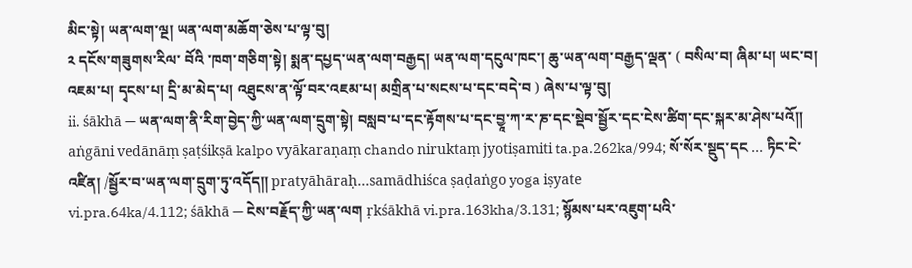མིང་སྟེ། ཡན་ལག་ལྔ། ཡན་ལག་མཆོག་ཅེས་པ་ལྟ་བུ།
༢ དངོས་གཟུགས་རིལ་ བོའི ་ཁག་གཅིག་སྟེ། སྨན་དཔྱད་ཡན་ལག་བརྒྱད། ཡན་ལག་དངུལ་ཁང་། ཆུ་ཡན་ལག་བརྒྱད་ལྡན་ ( བསིལ་བ། ཞིམ་པ། ཡང་བ། འཇམ་པ། དྭངས་པ། དྲི་མ་མེད་པ། འཐུངས་ན་ལྟོ་བར་འཇམ་པ། མགྲིན་པ་སངས་པ་དང་བདེ་བ ) ཞེས་པ་ལྟ་བུ།
ii. śākhā — ཡན་ལག་ནི་རིག་བྱེད་ཀྱི་ཡན་ལག་དྲུག་སྟེ། བསླབ་པ་དང་རྟོགས་པ་དང་བྱཱ་ཀ་ར་ཎ་དང་སྡེབ་སྦྱོར་དང་ངེས་ཚིག་དང་སྐར་མ་ཤེས་པའོ༎ aṅgāni vedānāṃ ṣaṭśikṣā kalpo vyākaraṇaṃ chando niruktaṃ jyotiṣamiti ta.pa.262ka/994; སོ་སོར་སྡུད་དང … ཏིང་ངེ་འཛིན། /སྦྱོར་བ་ཡན་ལག་དྲུག་ཏུ་འདོད༎ pratyāhāraḥ…samādhiśca ṣaḍaṅgo yoga iṣyate
vi.pra.64ka/4.112; śākhā — ངེས་བརྗོད་ཀྱི་ཡན་ལག ṛkśākhā vi.pra.163kha/3.131; སྙོམས་པར་འཇུག་པའི་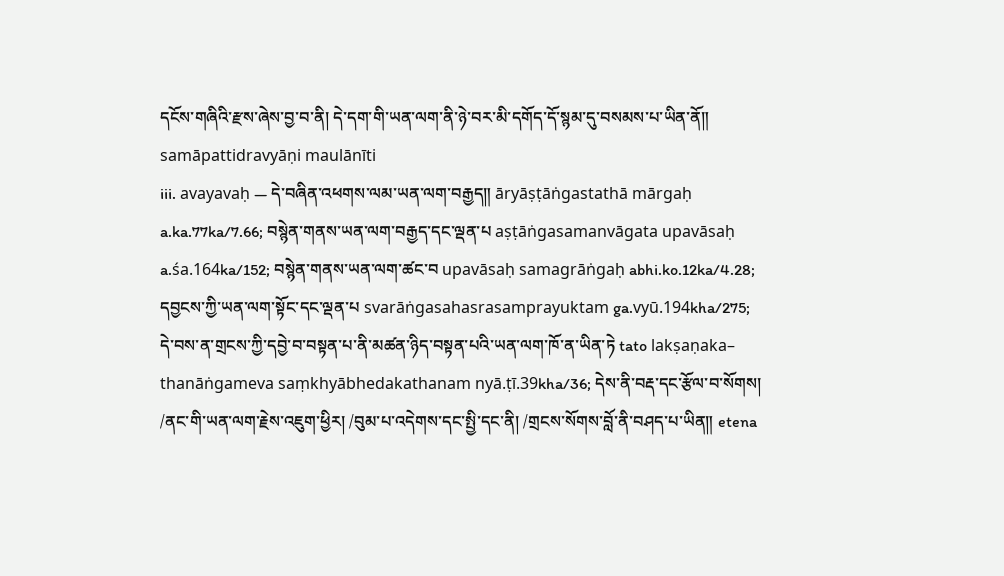དངོས་གཞིའི་རྫས་ཞེས་བྱ་བ་ནི། དེ་དག་གི་ཡན་ལག་ནི་ཉེ་བར་མི་དགོད་དོ་སྙམ་དུ་བསམས་པ་ཡིན་ནོ༎ samāpattidravyāṇi maulānīti
iii. avayavaḥ — དེ་བཞིན་འཕགས་ལམ་ཡན་ལག་བརྒྱད༎ āryāṣṭāṅgastathā mārgaḥ a.ka.77ka/7.66; བསྙེན་གནས་ཡན་ལག་བརྒྱད་དང་ལྡན་པ aṣṭāṅgasamanvāgata upavāsaḥ a.śa.164ka/152; བསྙེན་གནས་ཡན་ལག་ཚང་བ upavāsaḥ samagrāṅgaḥ abhi.ko.12ka/4.28; དབྱངས་ཀྱི་ཡན་ལག་སྟོང་དང་ལྡན་པ svarāṅgasahasrasamprayuktam ga.vyū.194kha/275; དེ་བས་ན་གྲངས་ཀྱི་དབྱེ་བ་བསྟན་པ་ནི་མཚན་ཉིད་བསྟན་པའི་ཡན་ལག་ཁོ་ན་ཡིན་ཏེ tato lakṣaṇaka– thanāṅgameva saṃkhyābhedakathanam nyā.ṭī.39kha/36; དེས་ནི་བརྡ་དང་རྩོལ་བ་སོགས། /ནང་གི་ཡན་ལག་རྗེས་འཇུག་ཕྱིར། /བུམ་པ་འདེགས་དང་སྤྱི་དང་ནི། /གྲངས་སོགས་བློ་ནི་བཤད་པ་ཡིན༎ etena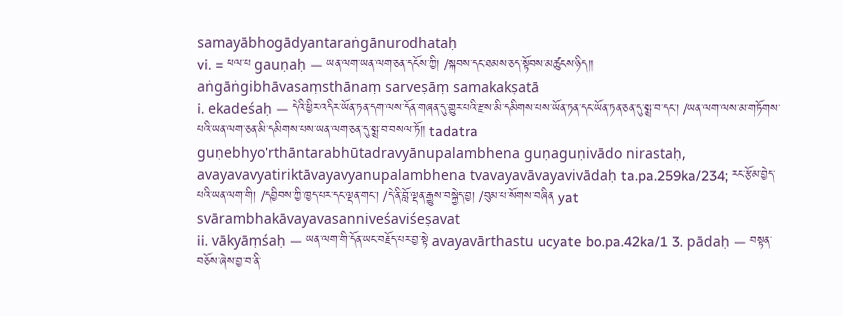samayābhogādyantaraṅgānurodhataḥ
vi. = ཕལ་པ gauṇaḥ — ཡན་ལག་ཡན་ལག་ཅན་དངོས་ཀྱི། /སྐབས་དང་ཐམས་ཅད་སྟོབས་མཚུངས་ཉིད༎ aṅgāṅgibhāvasaṃsthānaṃ sarveṣāṃ samakakṣatā
i. ekadeśaḥ — དེའི་ཕྱིར་འདིར་ཡོན་ཏན་དག་ལས་དོན་གཞན་དུ་གྱུར་པའི་རྫས་མི་དམིགས་པས་ཡོན་ཏན་དང་ཡོན་ཏན་ཅན་དུ་སྨྲ་བ་དང་། /ཡན་ལག་ལས་མ་གཏོགས་པའི་ཡན་ལག་ཅན་མི་དམིགས་པས་ཡན་ལག་ཅན་དུ་སྨྲ་བ་བསལ་ཏོ༎ tadatra guṇebhyo'rthāntarabhūtadravyānupalambhena guṇaguṇivādo nirastaḥ, avayavavyatiriktāvayavyanupalambhena tvavayavāvayavivādaḥ ta.pa.259ka/234; རང་རྩོམ་བྱེད་པའི་ཡན་ལག་གི། /དབྱིབས་ཀྱི་ཁྱད་པར་དང་ལྡན་གང་། /དེ་ནི་བློ་ལྡན་རྒྱུས་བསྐྱེད་བྱ། /བུམ་པ་སོགས་བཞིན yat svārambhakāvayavasanniveśaviśeṣavat
ii. vākyāṃśaḥ — ཡན་ལག་གི་དོན་ཡང་བརྗོད་པར་བྱ་སྟེ avayavārthastu ucyate bo.pa.42ka/1 3. pādaḥ — བསྟན་བཅོས་ཞེས་བྱ་བ་ནི་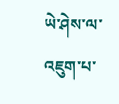ཡེ་ཤེས་ལ་འཇུག་པ་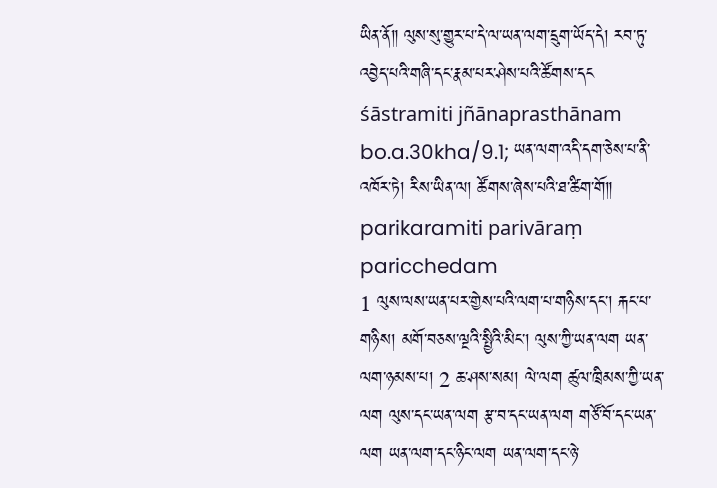ཡིན་ནོ༎ ལུས་སུ་གྱུར་པ་དེ་ལ་ཡན་ལག་དྲུག་ཡོད་དེ། རབ་ཏུ་འབྱེད་པའི་གཞི་དང་རྣམ་པར་ཤེས་པའི་ཚོགས་དང śāstramiti jñānaprasthānam
bo.a.30kha/9.1; ཡན་ལག་འདི་དག་ཅེས་པ་ནི་འཁོར་ཏེ། རིས་ཡིན་ལ། ཚོགས་ཞེས་པའི་ཐ་ཚིག་གོ༎ parikaramiti parivāraṃ paricchedam
1 ལུས་ལས་ཡན་པར་གྱེས་པའི་ལག་པ་གཉིས་དང་། རྐང་པ་གཉིས། མགོ་བཅས་ལྔའི་སྤྱིའི་མིང་། ལུས་ཀྱི་ཡན་ལག ཡན་ལག་ཉམས་པ། 2 ཆ་ཤས་སམ། ལེ་ལག ཚུལ་ཁྲིམས་ཀྱི་ཡན་ལག ལུས་དང་ཡན་ལག རྩ་བ་དང་ཡན་ལག གཙོ་བོ་དང་ཡན་ལག ཡན་ལག་དང་ཉིང་ལག ཡན་ལག་དང་ཉེ་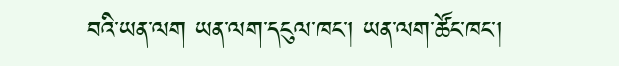བའི་ཡན་ལག ཡན་ལག་དངུལ་ཁང་། ཡན་ལག་ཚོང་ཁང་།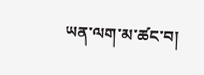ཡན་ལག་མ་ཚང་བ།